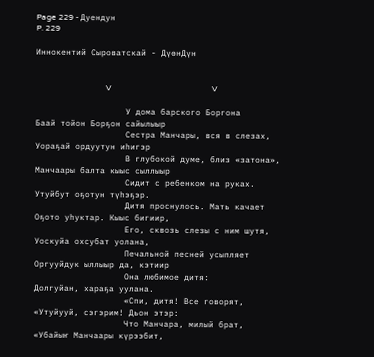Page 229 - Дуендун
P. 229

Иннокентий Сыроватскай - ДүөнДүн


                                   V                                                  V

                  У дома барского Боргона                            Баай тойон Борҕон сайылыыр
                  Сестра Манчары, вся в слезах,                      Уораҕай ордуутун иһигэр
                  В глубокой думе, близ «затона»,                    Манчаары балта кыыс сыллыыр
                  Сидит с ребенком на руках.                         Утуйбут оҕотун түһэҕэр.
                  Дитя проснулось. Мать качает                       Оҕото уһуктар. Кыыс бигиир,
                  Его, сквозь слезы с ним шутя,                      Уоскуйа охсубат уолана,
                  Печальной песней усыпляет                          Оргууйдук ыллыыр да, кэтиир
                  Она любимое дитя:                                  Долгуйан, хараҕа уулана.
                  «Спи, дитя! Все говорят,                           «Утуйууй, сэгэрим! Дьон этэр:
                  Что Манчара, милый брат,                           «Убайыҥ Манчаары күрээбит,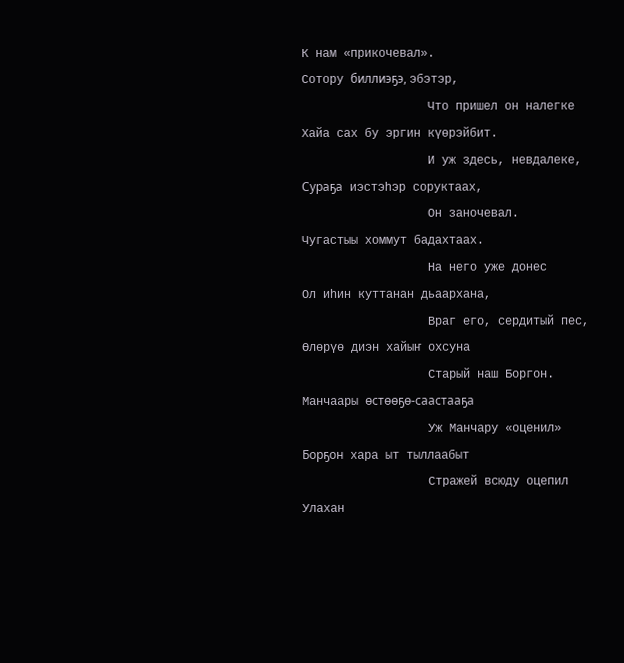К нам «прикочевал».                                Сотору биллиэҕэ, эбэтэр,
                  Что пришел он налегке                              Хайа сах бу эргин күөрэйбит.
                  И уж здесь, невдалеке,                             Сураҕа иэстэһэр соруктаах,
                  Он заночевал.                                      Чугастыы хоммут бадахтаах.
                  На него уже донес                                  Ол иһин куттанан дьаархана,
                  Враг его, сердитый пес,                            Өлөрүө диэн хайыҥ охсуна
                  Старый наш Боргон.                                 Манчаары өстөөҕө-саастааҕа
                  Уж Манчару «оценил»                                Борҕон хара ыт тыллаабыт
                  Стражей всюду оцепил                               Улахан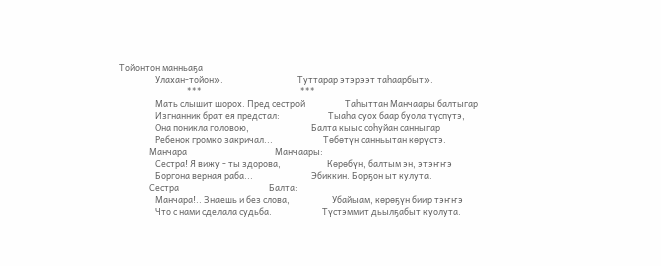Тойонтон манньаҕа
                  Улахан-тойон».                                     Туттарар этэрээт таһаарбыт».
                                  ***                                                 ***
                  Мать слышит шорох. Пред сестрой                    Таһыттан Манчаары балтыгар
                  Изгнанник брат ея предстал:                        Тыаһа суох баар буола түспүтэ,
                  Она поникла головою,                               Балта кыыс соһуйан санныгар
                  Ребенок громко закричал...                         Төбөтүн санньытан көрүстэ.
               Манчара                                            Манчаары:
                  Сестра! Я вижу - ты здорова,                       Көрөбүн, балтым эн, этэҥҥэ
                  Боргона верная раба...                             Эбиккин. Борҕон ыт кулута.
               Сестра                                             Балта:
                  Манчара!.. Знаешь и без слова,                     Убайыам, көрөҕүн биир тэҥҥэ
                  Что с нами сделала судьба.                         Түстэммит дьылҕабыт куолута.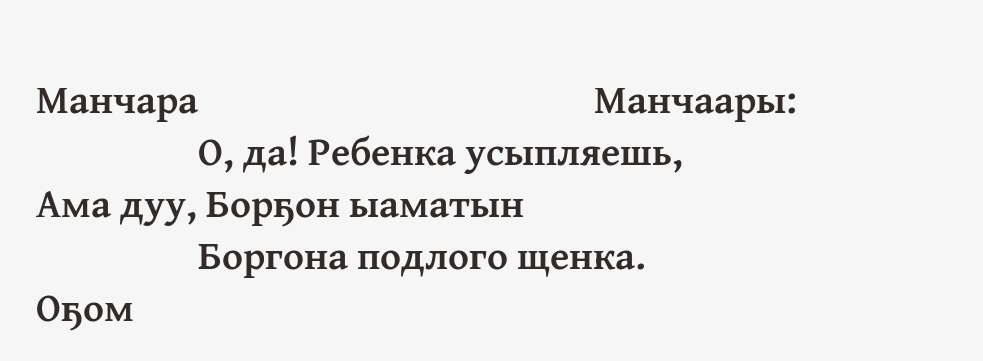Манчара                                            Манчаары:
                  О, да! Ребенка усыпляешь,                          Ама дуу, Борҕон ыаматын
                  Боргона подлого щенка.                             Оҕом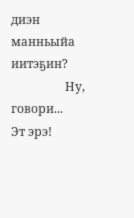диэн манньыйа иитэҕин?
                  Ну, говори...                                      Эт эрэ!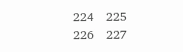224   225   226   227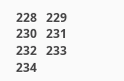228   229   230   231   232   233   234